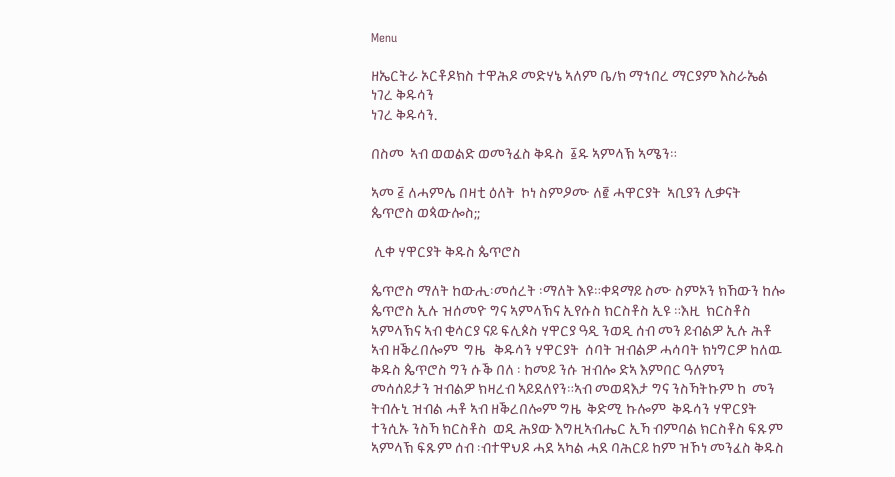Menu

ዘኤርትራ ኦርቶዶክስ ተዋሕዶ መድሃኔ ኣለም ቤ/ክ ማኀበረ ማርያም እስራኤል
ነገረ ቅዱሳን
ነገረ ቅዱሳን.

በስመ  ኣብ ወወልድ ወመንፈስ ቅዱስ  ፩ዱ ኣምላኽ ኣሜን።

ኣመ ፭ ለሓምሌ በዛቲ ዕለት  ኮነ ስምዖሙ ለ፪ ሓዋርያት  ኣቢያን ሊቃናት ጴጥሮስ ወጳውሎስ;;

 ሊቀ ሃዋርያት ቅዱስ ጴጥሮስ

ጴጥሮስ ማለት ከውሒ፡መሰረት ፡ማለት እዩ።ቀዳማይ ስሙ ስምኦን ክኸውን ከሎ ጴጥሮስ ኢሉ ዝሰመዮ ግና ኣምላኽና ኢየሱስ ክርስቶስ ኢዩ ።እዚ  ክርስቶስ ኣምላኽና ኣብ ቂሳርያ ናይ ፍሊጶስ ሃዋርያ ዓዲ ንወዲ ሰብ መን ይብልዎ ኢሉ ሕቶ ኣብ ዘቕረበሎም  ግዜ   ቅዱሳን ሃዋርያት  ሰባት ዝብልዎ ሓሳባት ክነግርዎ ከለዉ   ቅዱስ ጴጥሮስ ግን ሱቕ በለ ፡ ከመይ ንሱ ዝብሎ ድኣ እምበር ዓለምን መሳሰይታን ዝብልዎ ክዛረብ ኣይደለየን።ኣብ መወዳእታ ግና ንስኻትኩም ከ  መን ትብሉኒ ዝብል ሓቶ ኣብ ዘቕረበሎም ግዜ  ቅድሚ ኩሎም  ቅዱሳን ሃዋርያት  ተንሲኡ ንስኻ ክርስቶስ  ወዲ ሕያው እግዚኣብሔር ኢኻ ብምባል ክርስቶስ ፍጹም ኣምላኽ ፍጹም ሰብ ፡ብተዋህዶ ሓደ ኣካል ሓደ ባሕርይ ከም ዝኾነ መንፈስ ቅዱስ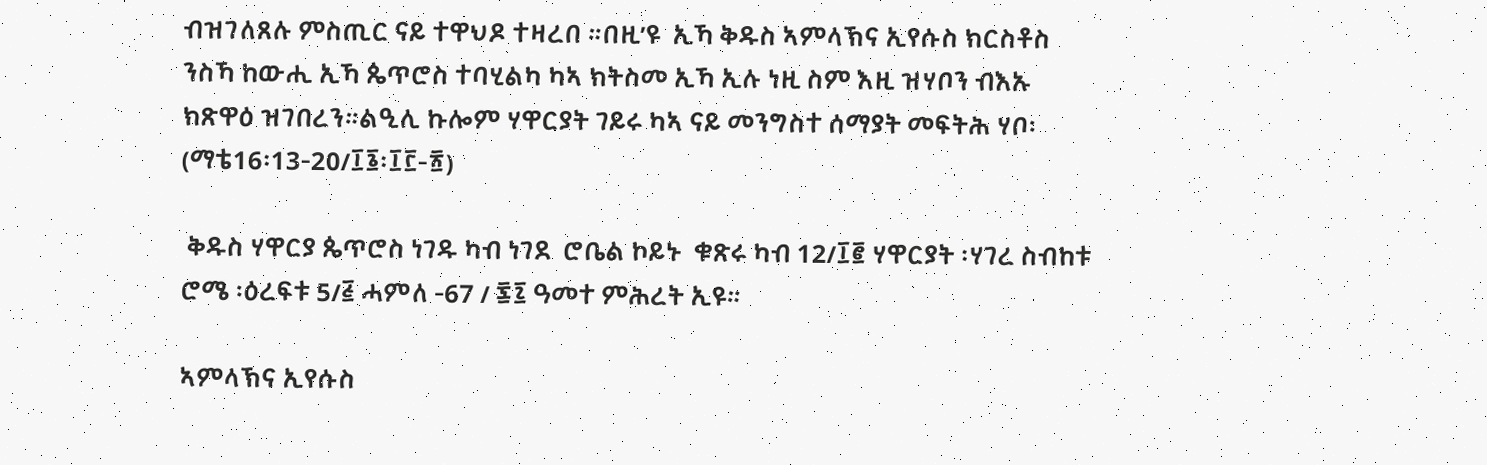ብዝገለጸሉ ምስጢር ናይ ተዋህዶ ተዛረበ ።በዚ’ዩ  ኢኻ ቅዱስ ኣምላኽና ኢየሱስ ክርስቶስ ንስኻ ከውሒ ኢኻ ጴጥሮስ ተባሂልካ ካኣ ክትስመ ኢኻ ኢሉ ነዚ ስም እዚ ዝሃቦን ብእኡ ክጽዋዕ ዝገበረን።ልዒሊ ኩሎም ሃዋርያት ገይሩ ካኣ ናይ መንግስተ ሰማያት መፍትሕ ሃቦ፡(ማቴ16፡13-20/፲፮፡፲፫-፳)

 ቅዱስ ሃዋርያ ጴጥሮስ ነገዱ ካብ ነገደ  ሮቤል ኮይኑ  ቁጽሩ ካብ 12/፲፪ ሃዋርያት ፡ሃገረ ስብከቱ ሮሜ ፡ዕረፍቱ 5/፭ ሓምለ -67 / ፷፯ ዓመተ ምሕረት ኢዩ።

ኣምላኽና ኢየሱስ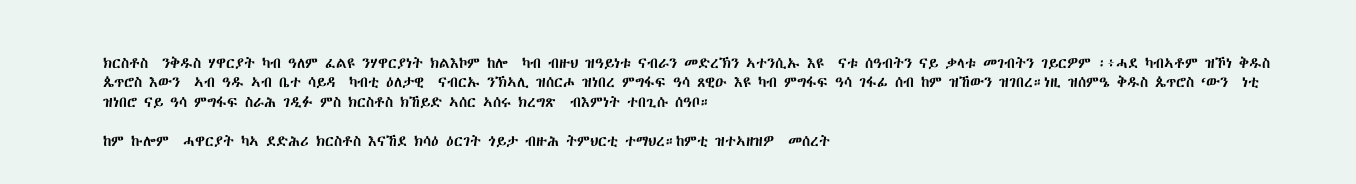ክርስቶስ  ንቅዱስ ሃዋርያት ካብ ዓለም ፈልዩ ንሃዋርያነት ክልእኮም ከሎ  ካብ ብዙህ ዝዓይነቱ ናብራን መድረኽን ኣተንሲኡ እዩ  ናቱ ሰዓብትን ናይ ቃላቱ መገብትን ገይርዎም ፡፥ሓደ ካብኣቶም ዝኾነ ቅዱስ ጴጥሮስ እውን  ኣብ ዓዱ ኣብ ቤተ ሳይዳ  ካብቲ ዕለታዊ  ናብርኡ ንኽኣሊ ዝሰርሖ ዝነበረ ምግፋፍ ዓሳ ጸዊዑ እዩ ካብ ምግፋፍ ዓሳ ገፋፊ ሰብ ከም ዝኸውን ዝገበረ።ነዚ ዝሰምዔ ቅዱስ ጴጥሮስ ‘ውን  ነቲ ዝነበሮ ናይ ዓሳ ምግፋፍ ስራሕ ገዲፉ ምስ ክርስቶስ ክኸይድ ኣሰር ኣሰሩ ክረግጽ  ብእምነት ተበጊሱ ሰዓቦ።

ከም ኩሎም  ሓዋርያት ካኣ ደድሕሪ ክርስቶስ እናኸደ ክሳዕ ዕርገት ጎይታ ብዙሕ ትምህርቲ ተማህረ።ከምቲ ዝተኣዘዝዎ  መሰረት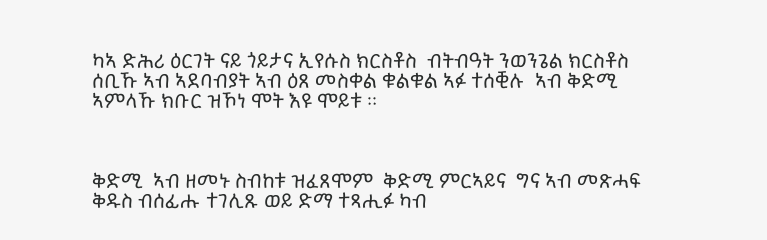ካኣ ድሕሪ ዕርገት ናይ ጎይታና ኢየሱስ ክርስቶስ  ብትብዓት ንወንጌል ክርስቶስ ሰቢኹ ኣብ ኣደባብያት ኣብ ዕጸ መስቀል ቁልቁል ኣፉ ተሰቒሉ  ኣብ ቅድሚ ኣምላኹ ክቡር ዝኾነ ሞት እዩ ሞይቱ ።



ቅድሚ  ኣብ ዘመኑ ስብከቱ ዝፈጸሞም  ቅድሚ ምርኣይና  ግና ኣብ መጽሓፍ ቅዱስ ብሰፊሑ ተገሊጹ ወይ ድማ ተጻሒፉ ካብ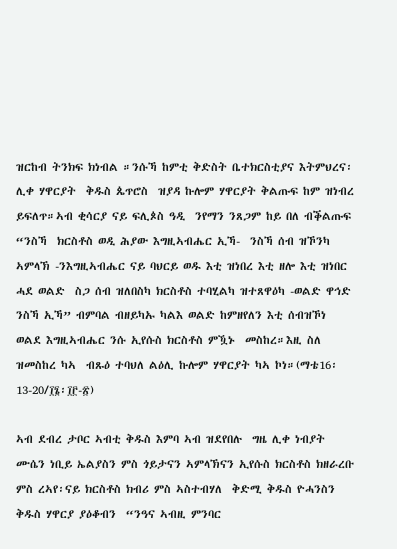ዝርከብ ትንክፍ ክነብል ።ንሱኻ ከምቲ ቅድስት ቤተክርስቲያና እትምህረና፡ሊቀ ሃዋርያት  ቅዱስ ጴጥሮስ  ዝያዳ ኩሎም ሃዋርያት ቅልጡፍ ከም ዝነብረ  ይፍለጥ።ኣብ ቂሳርያ ናይ ፍሊጶስ ዓዲ  ንየማን ንጸጋም ከይ በለ ብቕልጡፍ “ንስኻ  ክርስቶስ ወዲ ሕያው እግዚኣብሔር ኢኻ-  ንስኻ ሰብ ዝኾንካ ኣምላኽ -ንእግዚኣብሔር ናይ ባህርይ ወዱ እቲ ዝነበረ እቲ ዘሎ እቲ ዝነበር ሓደ ወልድ  ስጋ ሰብ ዝለበስካ ክርስቶስ ተባሂልካ ዝተጸዋዕካ -ወልድ ዋኅድ  ንስኻ ኢኻ” ብምባል ብዘይካኡ ካልእ ወልድ ከምዘየለን እቲ ሰብዝኾነ ወልደ እግዚኣብሔር ንሱ ኢየሱስ ክርስቶስ ምዃኑ  መስከረ።እዚ ስለ ዝመስከረ ካኣ  ብጹዕ ተባህለ ልዕሊ ኩሎም ሃዋርያት ካኣ ኮነ።(ማቴ16፡13-20/፲፮፡፲፫-፳)

ኣብ ደብረ ታቦር ኣብቲ ቅዱስ እምባ ኣብ ዝደየበሉ  ግዜ ሊቀ ነብያት ሙሴን ነቢይ ኤልያስን ምስ ጎይታናን ኣምላኽናን ኢየሱስ ክርስቶስ ክዘራረቡ ምስ ረኣየ፡ናይ ክርስቶስ ክብሪ ምስ ኣስተብሃለ  ቅድሚ ቅዱስ ዮሓንስን ቅዱስ ሃዋርያ ያዕቆብን  “ንዓና ኣብዚ ምንባር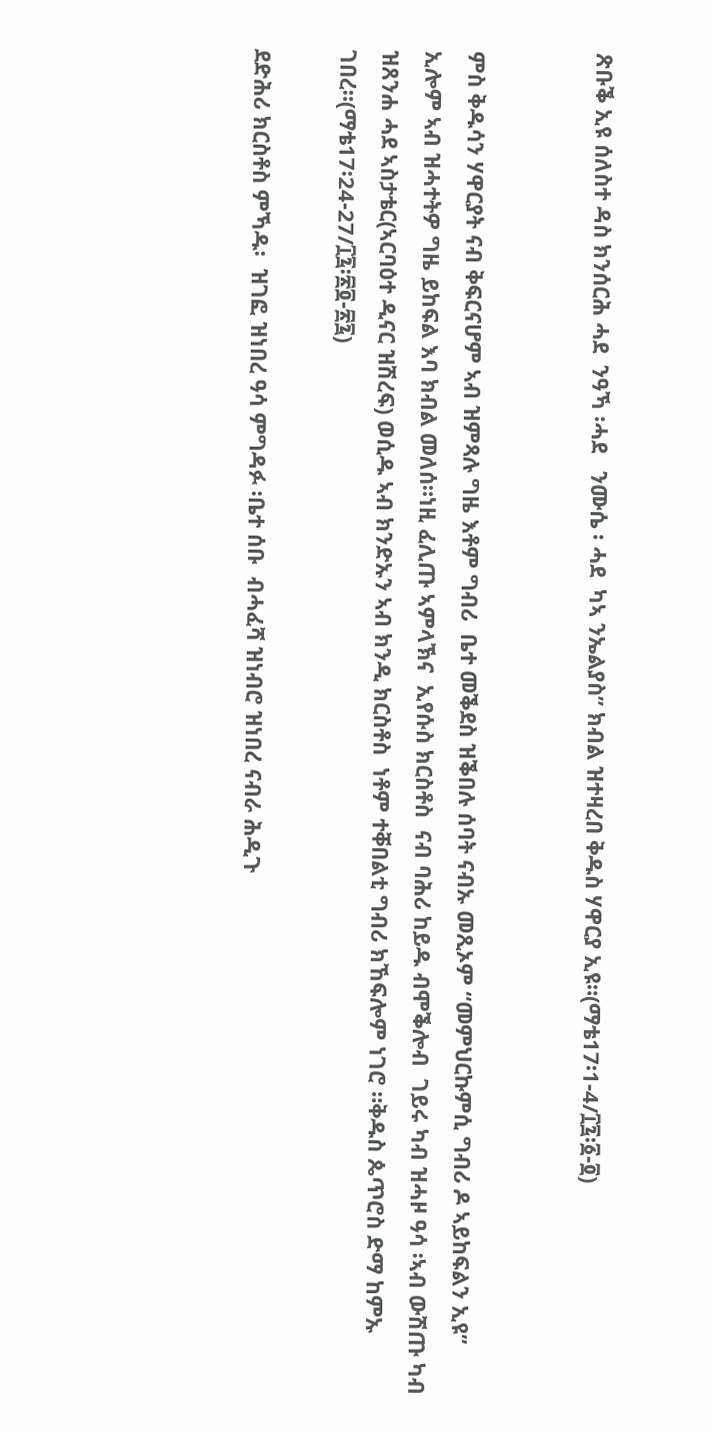ጽቡቕ ኢዩ ሰለስተ ዳስ ክንሰርሕ ሓደ  ንዓኻ ፡ሓደ   ንሙሴ ፡ ሓደ  ካኣ ንኤልያስ” ክብል ዝተዛረበ ቅዱስ ሃዋርያ ኢዩ።(ማቴ17፡1-4/፲፯፡፩-፬)


ምስ ቅዱሳን ሃዋርያት ናብ ቅፍርናሆም ኣብ ዝምጻሉ ግዜ እቶም ግብሪ  ቤተ መቕደስ ዝቕበሉ ሰባት ናብኡ መጺኦም “መምህርኩምሲ ግብሪ ዶ ኣይከፍልን ኢዩ” ኢሎም ኣብ ዝሓተትዎ ግዜ ይከፍል እባ ክብል መለሰ።ነዚ ፈሊጡ ኣምላኽና  ኢየሱስ ክርስቶስ  ናብ ባሕሪ ከይዱ ብሞቕሎብ  ገይሩ ካብ ዝሓዞ ዓሳ ፡ኣብ ውሽጡ ካብ ዝጸንሐ ሓደ ኣስታቴር(ኣርባዕተ ዲናር ዝሽረፍ) ወሲዱ ኣብ ክንድኡን ኣብ ክንዲ ክርስቶስ  ነቶም ተቐበልቲ ግብሪ ክኸፍሎም ነገሮ ።ቅዱስ ጴጥሮስ ድማ ከምኡ ገበረ።(ማቴ17፡24-27/፲፯፡፳፬-፳፯)

ደድሕሪ ክርስቶስ ምኻዱ፡  ዝገፎ ዝነበረ ዓሳ ምግዳፉ ፡ቤተ ሰቡ  ብሓፈሻ ዝነብሮ ዝነበረ ናብራ ሕዲጉ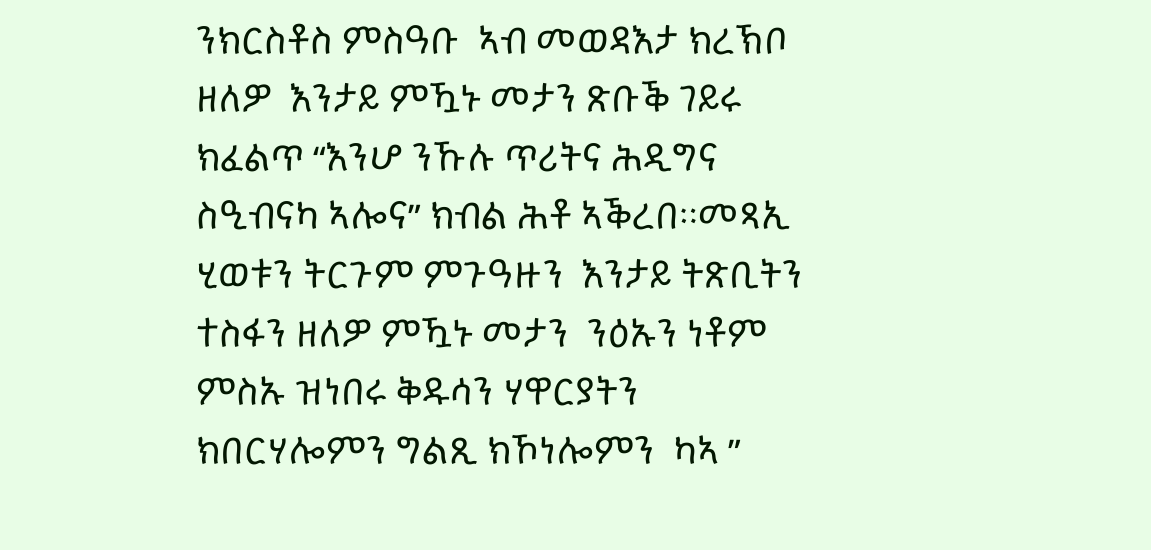ንክርስቶስ ምስዓቡ  ኣብ መወዳእታ ክረኽቦ ዘለዎ  እንታይ ምዃኑ መታን ጽቡቕ ገይሩ ክፈልጥ “እንሆ ንኹሉ ጥሪትና ሕዲግና  ስዒብናካ ኣሎና” ክብል ሕቶ ኣቕረበ።መጻኢ ሂወቱን ትርጉም ምጉዓዙን  እንታይ ትጽቢትን ተስፋን ዘለዎ ምዃኑ መታን  ንዕኡን ነቶም ምስኡ ዝነበሩ ቅዱሳን ሃዋርያትን ክበርሃሎምን ግልጺ ክኾነሎምን  ካኣ ”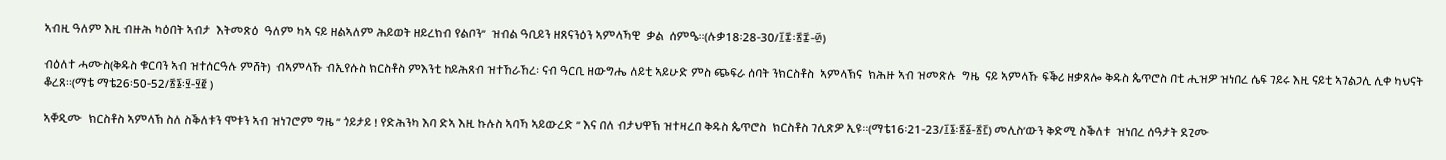ኣብዚ ዓለም እዚ ብዙሕ ካዕበት ኣብታ  እትመጽዕ  ዓለም ካኣ ናይ ዘልኣለም ሕይወት ዘይረክብ የልቦን”  ዝብል ዓቢይን ዘጸናንዕን ኣምላኻዊ  ቃል  ሰምዔ።(ሉቃ18፡28-30/፲፰፡፳፰-፴)

ብዕለተ ሓሙስ(ቅዱስ ቁርባን ኣብ ዝተሰርዓሉ ምሸት)  ብኣምላኹ ብኢየሱስ ክርስቶስ ምእንቲ ከይሕጸብ ዝተኸራኸረ፡ ናብ ዓርቢ ዘውግሔ ለይቲ ኣይሁድ ምስ ጭፍራ ሰባት ንክርስቶስ  ኣምላኽና  ክሕዙ ኣብ ዝመጽሉ  ግዜ  ናይ ኣምላኹ ፍቕሪ ዘቃጸሎ ቅዱስ ጴጥሮስ በቲ ሒዝዎ ዝነበረ ሴፍ ገይሩ እዚ ናይቲ ኣገልጋሊ ሊቀ ካህናት ቆረጸ።(ማቴ ማቴ26፡50-52/፳፮፡፶-፶፪ )

ኣቐዲሙ  ክርስቶስ ኣምላኽ ስለ ስቕለቱን ሞቱን ኣብ ዝነገሮም ግዜ ” ጎይታይ ! የድሕንካ እባ ድኣ እዚ ኩሉስ ኣባኻ ኣይውረድ ” እና በለ ብታህዋኽ ዝተዛረበ ቅዱስ ጴጥሮስ  ክርስቶስ ገሲጽዎ ኢዩ።(ማቴ16፡21-23/፲፮፡፳፩-፳፫) መሊስ’ውን ቅድሚ ስቕለቱ  ዝነበረ ሰዓታት ደጊሙ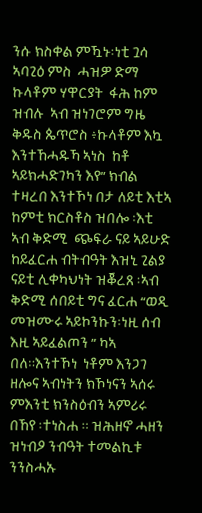ንሱ ክስቀል ምዃኑ፡ነቲ ጓሳ ኣባጊዕ ምስ  ሓዝዎ ድማ ኩላቶም ሃዋርያት  ፋሕ ከም ዝብሉ  ኣብ ዝነገሮም ግዜ ቅዱስ ጴጥሮስ ፥ኩላቶም እኳ እንተኸሓዱኻ ኣነስ  ከቶ ኣይክሓድገካን እየ” ክብል ተዛረበ እንተኾነ በታ ለይቲ እቲኣ ከምቲ ክርስቶስ ዝበሎ ፡እቲ ኣብ ቅድሚ  ጭፍራ ናይ ኣይሁድ ከይፈርሐ ብትብዓት እዝኒ ጊልያ ናይቲ ሊቀካህነት ዝቖረጸ ፡ኣብ ቅድሚ ሰበይቲ ግና ፈርሐ “ወዲ መዝሙሩ ኣይኮንኩን፡ነዚ ሰብ እዚ ኣይፈልጦን ” ካኣ  በለ።እንተኾነ  ነቶም እንጋገ ዘሎና ኣብነትን ክኾነናን ኣሰሩ ምእንቲ ክንስዕብን ኣምሪሩ በኸየ ፡ተነስሐ ። ዝሕዘኖ ሓዘን ዝነብዖ ንብዓት ተመልኪቱ ንንስሓኡ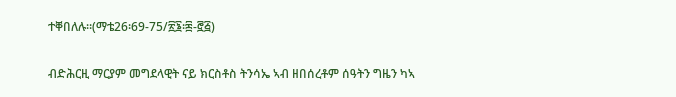ተቐበለሉ።(ማቴ26፡69-75/፳፮፡፷-፸፭)

ብድሕርዚ ማርያም መግደላዊት ናይ ክርስቶስ ትንሳኤ ኣብ ዘበሰረቶም ሰዓትን ግዜን ካኣ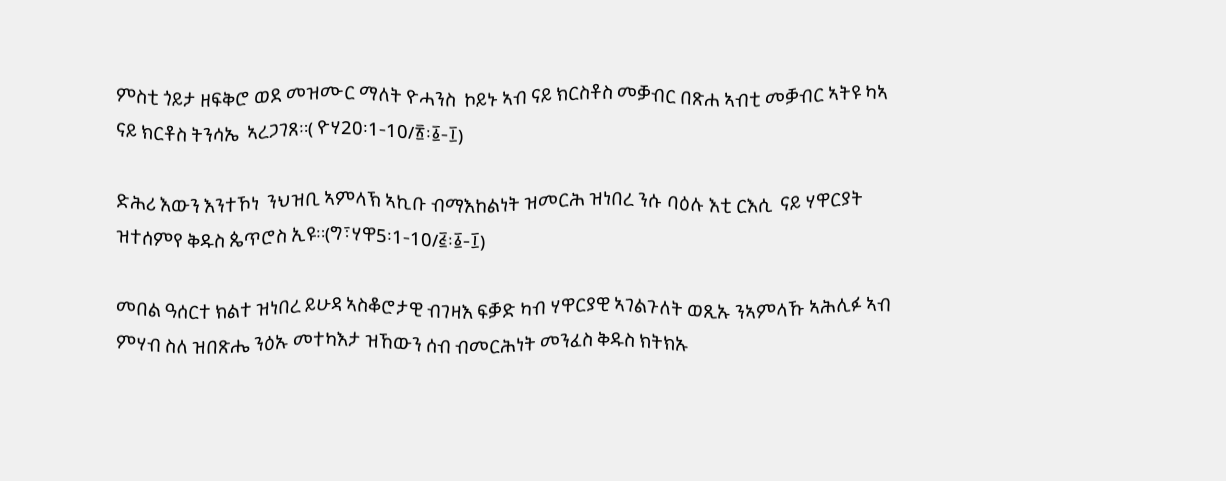ምስቲ ጎይታ ዘፍቅሮ ወደ መዝሙር ማለት ዮሓንስ  ኮይኑ ኣብ ናይ ክርስቶስ መቓብር በጽሐ ኣብቲ መቓብር ኣትዩ ካኣ ናይ ክርቶስ ትንሳኤ  ኣረጋገጸ።( ዮሃ20፡1-10/፳፡፩-፲)

ድሕሪ እውን እንተኾነ  ንህዝቢ ኣምላኽ ኣኪቡ ብማእከልነት ዝመርሕ ዝነበረ ንሱ ባዕሉ እቲ ርእሲ  ናይ ሃዋርያት ዝተሰምየ ቅዱስ ጴጥሮስ ኢዩ።(ግ፣ሃዋ5፡1-10/፭፡፩-፲)

መበል ዓሰርተ ክልተ ዝነበረ ይሁዳ ኣስቆሮታዊ ብገዛእ ፍቓድ ካብ ሃዋርያዊ ኣገልጉለት ወጺኡ ንኣምላኹ ኣሕሊፉ ኣብ ምሃብ ስለ ዝበጽሔ ንዕኡ መተካእታ ዝኸውን ሰብ ብመርሕነት መንፈስ ቅዱስ ክትክኡ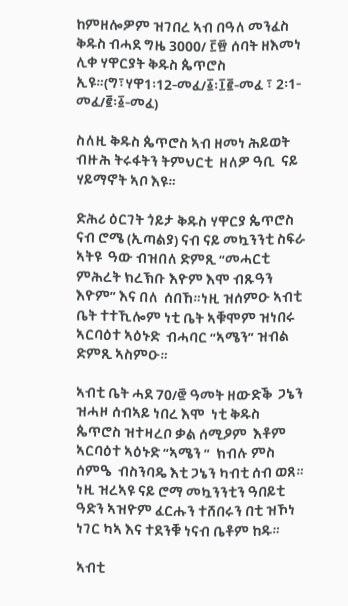ከምዘሎዎም ዝገበረ ኣብ በዓለ መንፈስ ቅዱስ ብሓደ ግዜ 3000/ ፫፼ ሰባት ዘእመነ ሊቀ ሃዋርያት ቅዱስ ጴጥሮስ ኢዩ።(ግ፣ሃዋ1፡12-መፈ/፩፡፲፪-መፈ ፣ 2፡1-መፈ/፪፡፩-መፈ)

ስለዚ ቅዱስ ጴጥሮስ ኣብ ዘመነ ሕይወት ብዙሕ ትሩፋትን ትምህርቲ  ዘለዎ ዓቢ  ናይ ሃይማኖት ኣቦ እዩ።

ድሕሪ ዕርገት ጎይታ ቅዱስ ሃዋርያ ጴጥሮስ ናብ ሮሜ (ኢጣልያ) ናብ ናይ መኳንንቲ ስፍራ ኣትዩ  ዓው ብዝበለ ድምጺ “መሓርቲ ምሕረት ክረኽቡ እዮም እሞ ብጹዓን እዮም” እና በለ  ሰበኸ።ነዚ ዝሰምዑ ኣብቲ ቤት ተተኺሎም ነቲ ቤት ኣቑሞም ዝነበሩ ኣርባዕተ ኣዕኑድ  ብሓባር “ኣሜን” ዝብል ድምጺ ኣስምዑ።

ኣብቲ ቤት ሓደ 70/፸ ዓመት ዘውድቕ  ጋኔን ዝሓዞ ሰብኣይ ነበረ እሞ  ነቲ ቅዱስ  ጴጥሮስ ዝተዛረቦ ቃል ሰሚዖም  እቶም ኣርባዕተ ኣዕኑድ “ኣሜን ”  ክብሉ ምስ ሰምዔ  ብስንባዴ እቲ ጋኔን ካብቲ ሰብ ወጸ። ነዚ ዝረኣዩ ናይ ሮማ መኳንንቲን ዓበይቲ ዓድን ኣዝዮም ፈርሑን ተሸበሩን በቲ ዝኾነ ነገር ካኣ እና ተደንቑ ነናብ ቤቶም ከዱ።

ኣብቲ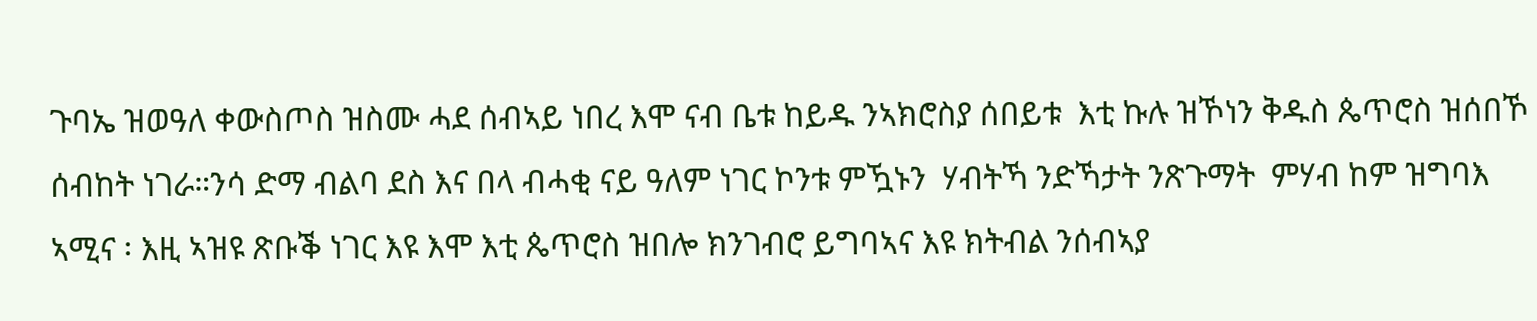ጉባኤ ዝወዓለ ቀውስጦስ ዝስሙ ሓደ ሰብኣይ ነበረ እሞ ናብ ቤቱ ከይዱ ንኣክሮስያ ሰበይቱ  እቲ ኩሉ ዝኾነን ቅዱስ ጴጥሮስ ዝሰበኾ ሰብከት ነገራ።ንሳ ድማ ብልባ ደስ እና በላ ብሓቂ ናይ ዓለም ነገር ኮንቱ ምዃኑን  ሃብትኻ ንድኻታት ንጽጉማት  ምሃብ ከም ዝግባእ ኣሚና ፡ እዚ ኣዝዩ ጽቡቕ ነገር እዩ እሞ እቲ ጴጥሮስ ዝበሎ ክንገብሮ ይግባኣና እዩ ክትብል ንሰብኣያ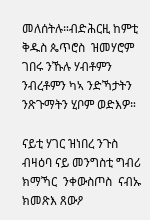መለሰትሉ።ብድሕርዚ ከምቲ ቅዱስ ጴጥሮስ  ዝመሃሮም ገበሩ ንኹሉ ሃብቶምን ንብረቶምን ካኣ ንድኻታትን ንጽጉማትን ሂቦም ወድእዎ።

ናይቲ ሃገር ዝነበረ ንጉስ  ብዛዕባ ናይ መንግስቲ ግብሪ ክማኻር  ንቀውስጦስ  ናብኡ ክመጽእ ጸውዖ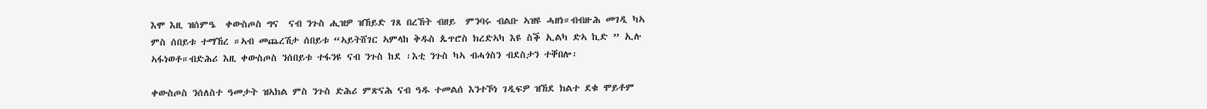እሞ እዚ ዝሰምዔ  ቀውስጦስ ግና  ናብ ንጉስ ሒዝዎ ዝኸይድ ገጸ በረኸት ብዘይ  ምንባሩ ብልቡ ኣዝዩ ሓዘነ።ብብዙሕ መገዲ ካኣ ምስ ሰበይቱ ተማኸረ ።ኣብ መጨረሽታ ሰበይቱ “ኣይትሸገር ኣምላከ ቅዱስ ጴጥሮስ ክረድኣካ እዩ ስቕ ኢልካ ድኣ ኪድ ” ኢሉ  ኣፋነወቶ።ብድሕሪ እዚ ቀውስጦስ ንሰበይቱ ተፋንዩ ናብ ንጉስ ከደ ፡እቲ ንጉስ ካኣ ብሓጎስን ብደስታን ተቐበሎ፡

ቀውስጦስ ንሰለስተ ዓመታት ዝኣክል ምስ ንጉስ ድሕሪ ምጽናሕ ናብ ዓዱ ተመልሰ እንተኾነ ገዲፍዎ ዝኸደ ክልተ ደቁ ሞይቶም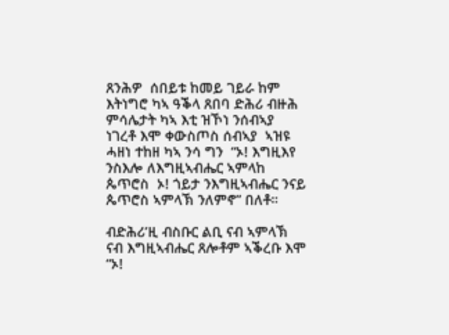ጸንሕዎ  ሰበይቱ ከመይ ገይራ ከም እትነግሮ ካኣ ዓቕላ ጸበባ ድሕሪ ብዙሕ ምሳሌታት ካኣ እቲ ዝኾነ ንሰብኣያ ነገረቶ እሞ ቀውስጦስ ሰብኣያ  ኣዝዩ ሓዘነ ተከዘ ካኣ ንሳ ግን  “ኦ! እግዚእየ ንስእሎ ለእግዚኣብሔር ኣምላከ ጴጥሮስ  ኦ! ጎይታ ንእግዚኣብሔር ንናይ ጴጥሮስ ኣምላኽ ንለምኖ” በለቶ።

ብድሕሪ’ዚ ብስቡር ልቢ ናብ ኣምላኽ ናብ እግዚኣብሔር ጸሎቶም ኣቕረቡ እሞ  “ኦ!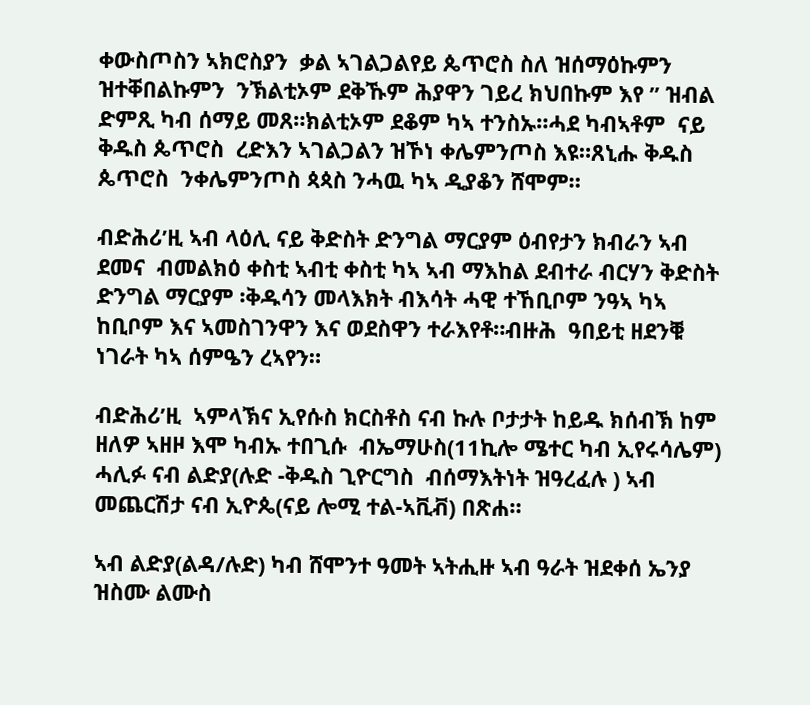ቀውስጦስን ኣክሮስያን  ቃል ኣገልጋልየይ ጴጥሮስ ስለ ዝሰማዕኩምን ዝተቐበልኩምን  ንኽልቲኦም ደቅኹም ሕያዋን ገይረ ክህበኩም እየ ” ዝብል ድምጺ ካብ ሰማይ መጸ።ክልቲኦም ደቆም ካኣ ተንስኡ።ሓደ ካብኣቶም  ናይ ቅዱስ ጴጥሮስ  ረድእን ኣገልጋልን ዝኾነ ቀሌምንጦስ እዩ።ጸኒሑ ቅዱስ ጴጥሮስ  ንቀሌምንጦስ ጳጳስ ንሓዉ ካኣ ዲያቆን ሸሞም።

ብድሕሪ’ዚ ኣብ ላዕሊ ናይ ቅድስት ድንግል ማርያም ዕብየታን ክብራን ኣብ ደመና  ብመልክዕ ቀስቲ ኣብቲ ቀስቲ ካኣ ኣብ ማእከል ደብተራ ብርሃን ቅድስት ድንግል ማርያም ፡ቅዱሳን መላእክት ብእሳት ሓዊ ተኸቢቦም ንዓኣ ካኣ ከቢቦም እና ኣመስገንዋን እና ወደስዋን ተራእየቶ።ብዙሕ  ዓበይቲ ዘደንቑ ነገራት ካኣ ሰምዔን ረኣየን።

ብድሕሪ’ዚ  ኣምላኽና ኢየሱስ ክርስቶስ ናብ ኩሉ ቦታታት ከይዱ ክሰብኽ ከም ዘለዎ ኣዘዞ እሞ ካብኡ ተበጊሱ  ብኤማሁስ(11ኪሎ ሜተር ካብ ኢየሩሳሌም) ሓሊፉ ናብ ልድያ(ሉድ -ቅዱስ ጊዮርግስ  ብሰማእትነት ዝዓረፈሉ ) ኣብ መጨርሽታ ናብ ኢዮጴ(ናይ ሎሚ ተል-ኣቪቭ) በጽሐ።

ኣብ ልድያ(ልዳ/ሉድ) ካብ ሸሞንተ ዓመት ኣትሒዙ ኣብ ዓራት ዝደቀሰ ኤንያ ዝስሙ ልሙስ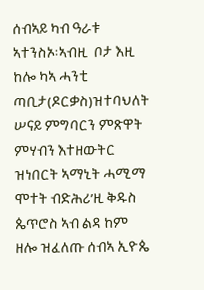ሰብኣይ ካብ ዓራቱ ኣተንስኦ፡ኣብዚ  ቦታ እዚ ከሎ ካኣ ሓንቲ ጣቢታ(ዶርቃስ)ዝተባህለት  ሠናይ ምግባርን ምጽዋት ምሃብን እተዘውትር ዝነበርት ኣማኒት ሓሚማ ሞተት ብድሕሪ’ዚ ቅዱስ ጴጥሮስ ኣብ ልዳ ከም ዘሎ ዝፈለጡ ሰብኣ ኢዮጴ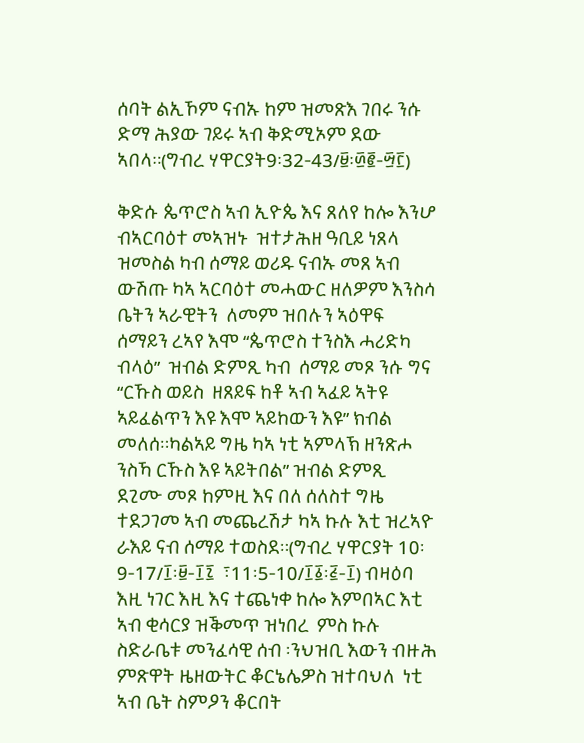ሰባት ልኢኾም ናብኡ ከም ዝመጽእ ገበሩ ንሱ ድማ ሕያው ገይሩ ኣብ ቅድሚኦም ደው ኣበላ።(ግብረ ሃዋርያት9፡32-43/፱፡፴፪-፵፫)

ቅድሱ ጴጥሮስ ኣብ ኢዮጴ እና ጸለየ ከሎ እንሆ ብኣርባዕተ መኣዝኑ  ዝተታሕዘ ዓቢይ ነጸላ ዝመስል ካብ ሰማይ ወሪዱ ናብኡ መጸ ኣብ ውሽጡ ካኣ ኣርባዕተ መሓውር ዘለዎም እንስሳ ቤትን ኣራዊትን  ለመም ዝበሉን ኣዕዋፍ ሰማይን ረኣየ እሞ “ጴጥሮስ ተንስእ ሓሪድካ ብላዕ”  ዝብል ድምጺ ካብ  ሰማይ መጾ ንሱ ግና  “ርኹስ ወይስ  ዘጸይፍ ከቶ ኣብ ኣፈይ ኣትዩ ኣይፈልጥን እዩ እሞ ኣይከውን እዩ” ክብል መለሰ።ካልኣይ ግዜ ካኣ ነቲ ኣምላኽ ዘንጽሖ  ንስኻ ርኹስ እዩ ኣይትበል” ዝብል ድምጺ  ደጊሙ መጾ ከምዚ እና በለ ሰለስተ ግዜ ተደጋገመ ኣብ መጨረሽታ ካኣ ኩሉ እቲ ዝረኣዮ ራእይ ናብ ሰማይ ተወስደ።(ግብረ ሃዋርያት 10፡9-17/፲፡፱-፲፯  ፣11፡5-10/፲፩፡፭-፲) ብዛዕባ እዚ ነገር እዚ እና ተጨነቀ ከሎ እምበኣር እቲ ኣብ ቂሳርያ ዝቕመጥ ዝነበረ  ምስ ኩሉ ስድራቤቱ መንፈሳዊ ሰብ ፡ንህዝቢ እውን ብዙሕ  ምጽዋት ዜዘውትር ቆርኔሌዎስ ዝተባህለ  ነቲ ኣብ ቤት ስምዖን ቆርበት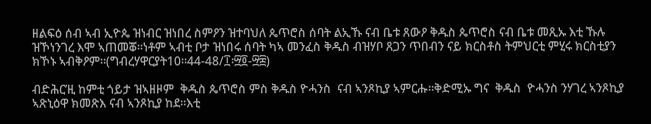ዘልፍዕ ሰብ ኣብ ኢዮጴ ዝነብር ዝነበረ ስምዖን ዝተባህለ ጴጥሮስ ሰባት ልኢኹ ናብ ቤቱ ጸውዖ ቅዱስ ጴጥሮስ ናብ ቤቱ መጺኡ እቲ ኹሉ ዝኾነንገረ እሞ ኣጠመቖ።ነቶም ኣብቲ ቦታ ዝነበሩ ሰባት ካኣ መንፈስ ቅዱስ ብዝሃቦ ጸጋን ጥበብን ናይ ክርስቶስ ትምህርቲ ምሂሩ ክርስቲያን ክኾኑ ኣብቅዖም።(ግብረሃዋርያት10።44-48/፲፡፵፬-፵፰)

ብድሕር’ዚ ከምቲ ጎይታ ዝኣዘዞም  ቅዱስ ጴጥሮስ ምስ ቅዱስ ዮሓንስ  ናብ ኣንጾኪያ ኣምርሑ።ቅድሚኡ ግና  ቅዱስ  ዮሓንስ ንሃገረ ኣንጾኪያ ኣጽኒዕዋ ክመጽእ ናብ ኣንጾኪያ ከደ።እቲ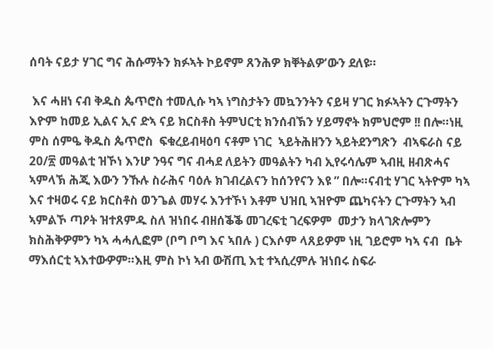ሰባት ናይታ ሃገር ግና ሕሱማትን ክፉኣት ኮይኖም ጸንሕዎ ክቐትልዎ’ውን ደለዩ።

 እና ሓዘነ ናብ ቅዱስ ጴጥሮስ ተመሊሱ ካኣ ነግስታትን መኳንንትን ናይዛ ሃገር ክፉኣትን ርጉማትን እዮም ከመይ ኢልና ኢና ድኣ ናይ ክርስቶስ ትምህርቲ ክንሰብኽን ሃይማኖት ክምህሮም !! በሎ።ነዚ ምስ ሰምዔ ቅዱስ ጴጥሮስ  ፍቁረይብዛዕባ ናቶም ነገር  ኣይትሕዘንን ኣይትደንግጽን  ብኣፍራስ ናይ 20/፳ መዓልቲ ዝኾነ እንሆ ንዓና ግና ብሓደ ለይትን መዓልትን ካብ ኢየሩሳሌም ኣብዚ ዘብጽሓና ኣምላኽ ሕጂ እውን ንኹሉ ስራሕና ባዕሉ ክገብረልናን ከሰንየናን እዩ ” በሎ።ናብቲ ሃገር ኣትዮም ካኣ እና ተዛወሩ ናይ ክርስቶስ ወንጌል መሃሩ እንተኾነ እቶም ህዝቢ ኣዝዮም ጨካናትን ርጉማትን ኣብ ኣምልኾ ጣዖት ዝተጸምዱ ስለ ዝነበሩ ብዘሰቕቕ መገረፍቲ ገረፍዎም  መታን ክላገጽሎምን ክስሕቅዎምን ካኣ ሓሓሊፎም (ቦግ ቦግ እና ኣበሉ ) ርእሶም ላጸይዎም ነዚ ገይሮም ካኣ ናብ  ቤት ማእሰርቲ ኣእተውዎም።እዚ ምስ ኮነ ኣብ ውሽጢ እቲ ተኣሲረምሉ ዝነበሩ ስፍራ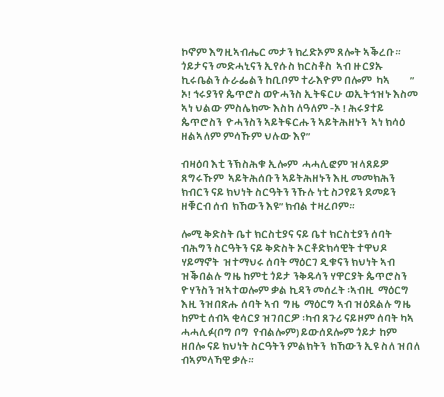ኮኖም እግዚኣብሔር መታን ክረድኦም ጸሎት ኣቕረቡ። ጎይታናን መድሓኒናን ኢየሱስ ክርስቶስ  ኣብ ዙርያኡ ኪሩቤልን ሱራፌልን ከቢቦም ተራእዮም በሎም  ካኣ          ” ኦ! ኅሩያንየ ጴጥሮስ ወዮሓንስ ኢትፍርሁ ወኢትኅዝኑ እስመ ኣነ ህልው ምስሌክሙ እስከ ለዓለም -ኦ ! ሕሩያተይ ጴጥሮስን  ዮሓንስን ኣይትፍርሑን ኣይትሕዘኑን  ኣነ ክሳዕ ዘልኣለም ምሳኹም ህሉው እየ”

ብዛዕባ እቲ ንኽስሕቁ ኢሎም  ሓሓሊፎም ዝላጸይዎ ጸግሩኹም  ኣይትሕሰቡን ኣይትሕዘኑን እዚ መመክሕን ክብርን ናይ ክህነት ስርዓትን ንኹሉ ነቲ ስጋየይን ደመይን ዘቑርብ ሰብ  ክኸውን እዩ” ክብል ተዛረቦም።

ሎሚ ቅድስት ቤተ ክርስቲያና ናይ ቤተ ክርስቲያን ሰባት ብሕግን ስርዓትን ናይ ቅድስት ኦርቶድክሳዊት ተዋህዶ ሃይማኖት  ዝተማህሩ ሰባት ማዕርገ ዲቁናን ክህነት ኣብ  ዝቕበልሉ ግዜ ከምቲ ጎይታ ንቅዱሳን ሃዋርያት ጴጥሮስን  ዮሃንስን ዝኣተወሎም ቃል ኪዳን መሰረት ፡ኣብዚ  ማዕርግ እዚ ንዝበጽሑ ሰባት ኣብ  ግዜ  ማዕርግ ኣብ ዝዕደልሉ ግዜ  ከምቲ ሰብኣ ቂሳርያ ዝገበርዎ ፡ካብ ጸጉሪ ናይዞም ሰባት ካኣ ሓሓሊፉ(ቦግ ቦግ  የብልሎም) ይውሰደሎም ጎይታ ከም ዘበሎ ናይ ክህነት ስርዓትን ምልክትን  ክኸውን ኢዩ ስለ ዝበለ ብኣምላኻዊ ቃሉ።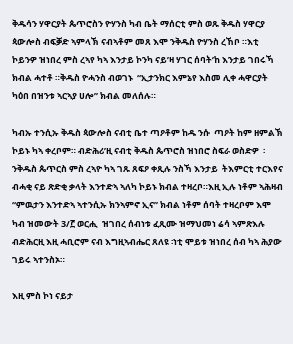ቅዱሳን ሃዋርያት ጴጥሮስን ዮሃንስ ካብ ቤት ማሰርቲ ምስ ወጹ ቅዱስ ሃዋርያ ጳውሎስ ብፍቓድ ኣምላኽ ናብኣቶም መጸ እሞ ንቅዱስ ዮሃንስ ረኸቦ ።እቲ ኮይንዎ ዝነበረ ምስ ረኣየ ካኣ እንታይ ኮንካ ናይ’ዛ ሃገር ሰባት’ከ እንታይ ገበሩኻ ክብል ሓተቶ ።ቅዱስ ዮሓንስ ብወገኑ  “ኢታንክር እምኔየ እስመ ሊቀ ሓዋርያት ካዕበ በዝንቱ ኣርኣያ ሀሎ” ክብል መለሰሉ።

ካብኡ ተንሲኡ ቅዱስ ጳውሎስ ናብቲ ቤተ ጣዖቶም ከዱ ንሱ  ጣዖት ከም ዘምልኽ ኮይኑ ካኣ ቀረቦም። ብድሕሪ’ዚ ናብቲ ቅዱስ ጴጥሮስ ዝነበሮ ስፍራ ወስድዎ  ፡ ንቅዱስ ጴጥርስ ምስ ረኣዮ ካኣ ገጹ ጸፍዖ ቀጺሉ ንስኻ እንታይ  ትእምርቲ ተርእየና ብሓቂ ናይ ጽድቂ ቃላት እንተድኣ ኣለካ ኮይኑ ክብል ተዛረቦ።እዚ ኢሉ ነቶም ኣሕዛብ “ምዉታን እንተድኣ ኣተንሲኡ ክንኣምኖ ኢና” ክብል ነቶም ሰባት ተዛረቦም እሞ ካብ ዝመውት 3/፫ ወርሒ  ዝገበረ ሰብነቱ ፈጺሙ ዝማህመነ ሬሳ ኣምጽእሉ  ብድሕርዚ እዚ ሓቢሮም ናብ እግዚኣብሔር ጸለዩ ፡ነቲ ሞይቱ ዝነበረ ሰብ ካኣ ሕያው ገይሩ ኣተንስኦ።

እዚ ምስ ኮነ ናይታ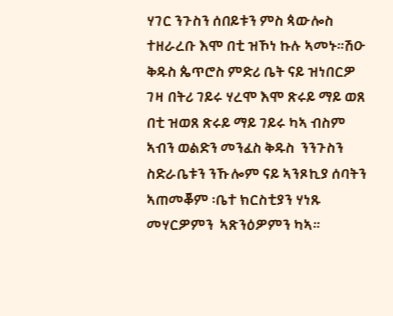ሃገር ንጉስን ሰበይቱን ምስ ጳውሎስ ተዘራረቡ እሞ በቲ ዝኾነ ኩሉ ኣመኑ።ሽዑ ቅዱስ ጴጥሮስ ምድሪ ቤት ናይ ዝነበርዎ ገዛ በትሪ ገይሩ ሃረሞ እሞ ጽሩይ ማይ ወጸ በቲ ዝወጸ ጽሩይ ማይ ገይሩ ካኣ ብስም ኣብን ወልድን መንፈስ ቅዱስ  ንንጉስን  ስድራቤቱን ንኹሎም ናይ ኣንጾኪያ ሰባትን ኣጠመቖም ፡ቤተ ክርስቲያን ሃነጹ መሃርዎምን  ኣጽንዕዎምን ካኣ።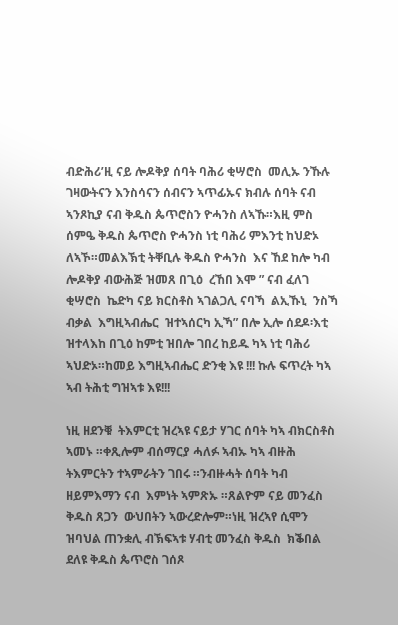ብድሕሪ’ዚ ናይ ሎዶቅያ ሰባት ባሕሪ ቂሣሮስ  መሊኡ ንኹሉ ገዛውትናን እንስሳናን ሰብናን ኣጥፊኡና ክብሉ ሰባት ናብ ኣንጾኪያ ናብ ቅዱስ ጴጥሮስን ዮሓንስ ለኣኹ።እዚ ምስ ሰምዔ ቅዱስ ጴጥሮስ ዮሓንስ ነቲ ባሕሪ ምእንቲ ከህድኦ ለኣኾ።መልእኽቲ ትቐቢሉ ቅዱስ ዮሓንስ  እና ኸደ ከሎ ካብ ሎዶቅያ ብውሕጅ ዝመጸ በጊዕ  ረኸበ እሞ ” ናብ ፈለገ ቂሣሮስ  ኬድካ ናይ ክርስቶስ ኣገልጋሊ ናባኻ  ልኢኹኒ  ንስኻ ብቃል  እግዚኣብሔር  ዝተኣሰርካ ኢኻ” በሎ ኢሎ ሰደዶ፡እቲ ዝተላእከ በጊዕ ከምቲ ዝበሎ ገበረ ከይዱ ካኣ ነቲ ባሕሪ ኣህድኦ።ከመይ እግዚኣብሔር ድንቂ እዩ !!! ኩሉ ፍጥረት ካኣ ኣብ ትሕቲ ግዝኣቱ እዩ!!!

ነዚ ዘደንቑ  ትእምርቲ ዝረኣዩ ናይታ ሃገር ሰባት ካኣ ብክርስቶስ ኣመኑ ።ቀጺሎም ብሰማርያ ሓለፉ ኣብኡ ካኣ ብዙሕ ትእምርትን ተኣምራትን ገበሩ ።ንብዙሓት ሰባት ካብ ዘይምእማን ናብ  እምነት ኣምጽኡ ።ጸልዮም ናይ መንፈስ ቅዱስ ጸጋን  ውህበትን ኣውረድሎም።ነዚ ዝረኣየ ሲሞን ዝባህል ጠንቋሊ ብኽፍኣቱ ሃብቲ መንፈስ ቅዱስ  ክቕበል ደለዩ ቅዱስ ጴጥሮስ ገሰጾ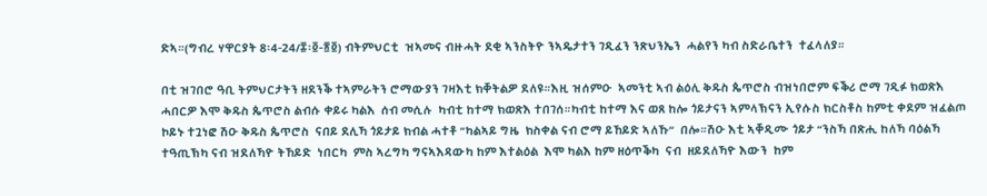ድኣ።(ግብረ ሃዋርያት 8፡4-24/፰፡፬-፳፬) ብትምህርቲ  ዝኣመና ብዙሓት ደቂ ኣንስትዮ ንኣዴታተን ገዲፈን ንጽህንኤን  ሓልየን ካብ ስድራቤተን  ተፈላለያ።

በቲ ዝገበሮ ዓቢ ትምህርታትን ዘደንቕ ተኣምራትን ሮማውያን ገዛእቲ ክቐትልዎ ደለዩ።እዚ ዝሰምዑ  ኣመንቲ ኣብ ልዕሊ ቅዱስ ጴጥሮስ ብዝነበሮም ፍቕሪ ሮማ ገዲፉ ክወጽእ  ሓበርዎ እሞ ቅዱስ ጴጥሮስ ልብሱ ቀይሩ ካልእ  ሰብ መሲሉ  ካብቲ ከተማ ክወጽእ ተበገሰ።ካብቲ ከተማ እና ወጸ ከሎ ጎይታናን ኣምላኽናን ኢየሱስ ክርስቶስ ከምቲ ቀደም ዝፈልጦ ኮይኑ ተጓነፎ ሽዑ ቅዱስ ጴጥሮስ  ናበይ ደሊኻ ጎይታይ ክብል ሓተቶ ”ካልኣይ ግዜ  ክስቀል ናብ ሮማ ይኸይድ ኣለኹ”  በሎ።ሽዑ እቲ ኣቐዲሙ ጎይታ “ንስኻ በጽሒ ከለኻ ባዕልኻ ተዓጢኽካ ናብ ዝደለኻዮ ትኸይድ  ነበርካ  ምስ ኣረግካ ግናኣእዳውካ ከም እተልዕል  እሞ ካልእ ከም ዘዕጥቕካ  ናብ  ዘይደለኻዮ እውን  ከም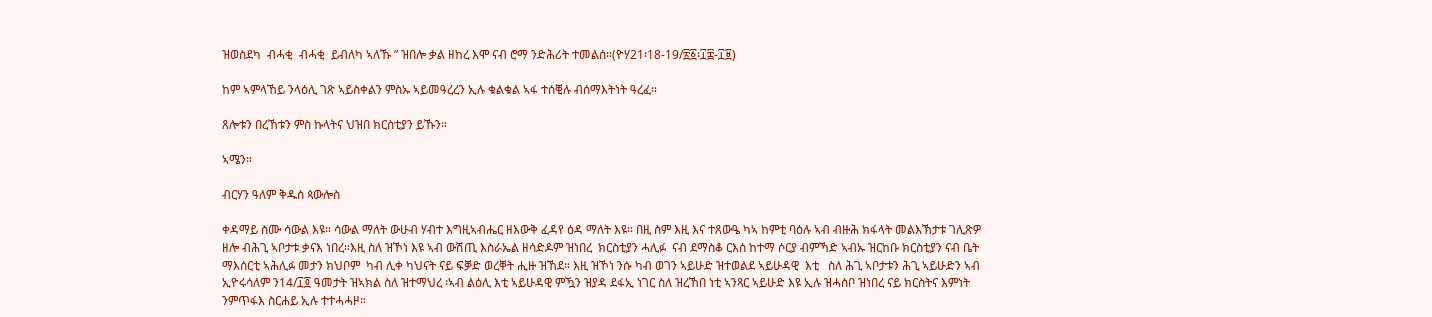ዝወስደካ  ብሓቂ  ብሓቂ  ይብለካ ኣለኹ ” ዝበሎ ቃል ዘከረ እሞ ናብ ሮማ ንድሕሪት ተመልሰ።(ዮሃ21፡18-19/፳፩፡፲፰-፲፱)

ከም ኣምላኸይ ንላዕሊ ገጽ ኣይስቀልን ምስኡ ኣይመዓረረን ኢሉ ቁልቁል ኣፋ ተሰቒሉ ብሰማእትነት ዓረፈ።

ጸሎቱን በረኸቱን ምስ ኩላትና ህዝበ ክርስቲያን ይኹን።

ኣሜን።

ብርሃን ዓለም ቅዱስ ጳውሎስ

ቀዳማይ ስሙ ሳውል እዩ። ሳውል ማለት ውሁብ ሃብተ እግዚኣብሔር ዘእውቅ ፈዳየ ዕዳ ማለት እዩ። በዚ ስም እዚ እና ተጸውዔ ካኣ ከምቲ ባዕሉ ኣብ ብዙሕ ክፋላት መልእኽታቱ ገሊጽዎ ዘሎ ብሕጊ ኣቦታቱ ቃናእ ነበረ።እዚ ስለ ዝኾነ እዩ ኣብ ውሽጢ እስራኤል ዘሳድዶም ዝነበረ  ክርስቲያን ሓሊፉ  ናብ ደማስቆ ርእሰ ከተማ ሶርያ ብምኻድ ኣብኡ ዝርከቡ ክርስቲያን ናብ ቤት ማእሰርቲ ኣሕሊፉ መታን ክህቦም  ካብ ሊቀ ካህናት ናይ ፍቓድ ወረቐት ሒዙ ዝኸደ። እዚ ዝኾነ ንሱ ካብ ወገን ኣይሁድ ዝተወልደ ኣይሁዳዊ  እቲ   ስለ ሕጊ ኣቦታቱን ሕጊ ኣይሁድን ኣብ ኢዮሩሳለም ን14/፲፬ ዓመታት ዝኣክል ስለ ዝተማህረ ፡ኣብ ልዕሊ እቲ ኣይሁዳዊ ምዃን ዝያዳ ደፋኢ ነገር ስለ ዝረኸበ ነቲ ኣንጻር ኣይሁድ እዩ ኢሉ ዝሓስቦ ዝነበረ ናይ ክርስትና እምነት ንምጥፋእ ስርሐይ ኢሉ ተተሓሓዞ።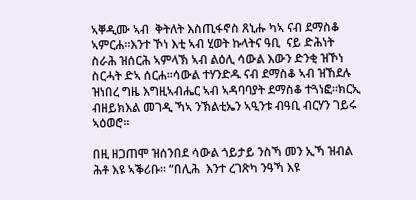ኣቐዲሙ ኣብ  ቅትለት እስጢፋኖስ ጸኒሑ ካኣ ናብ ደማስቆ ኣምርሐ።እንተ ኾነ እቲ ኣብ ሂወት ኩላትና ዓቢ  ናይ ድሕነት ስራሕ ዝሰርሕ ኣምላኽ ኣብ ልዕሊ ሳውል እውን ድንቂ ዝኾነ ስርሓት ድኣ ሰርሐ።ሳውል ተሃንድዱ ናብ ደማስቆ ኣብ ዝኸደሉ ዝነበረ ግዜ እግዚኣብሔር ኣብ ኣዳባባያት ደማስቆ ተጓነፎ።ክርኢ ብዘይክእል መገዲ ኻኣ ንኽልቲኤን ኣዒንቱ ብዓቢ ብርሃን ገይሩ ኣዕወሮ።

በዚ ዘጋጠሞ ዝሰንበደ ሳውል ጎይታይ ንስኻ መን ኢኻ ዝብል ሕቶ እዩ ኣቕሪቡ። “በሊሕ  እንተ ረገጽካ ንዓኻ እዩ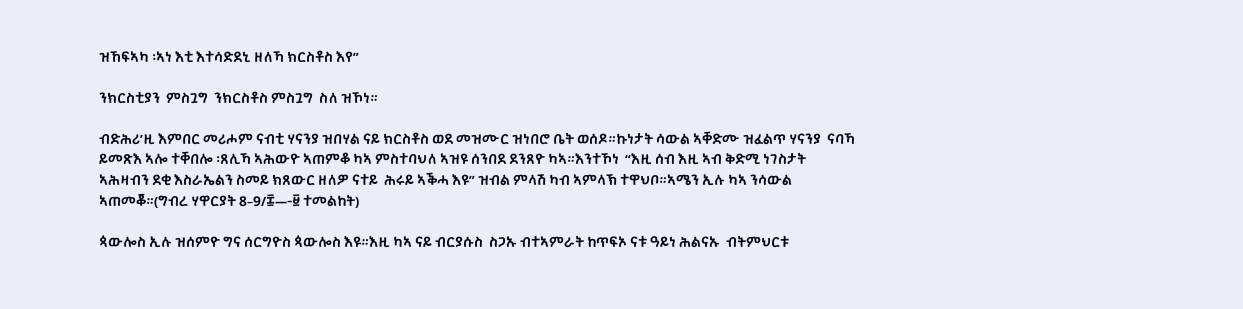ዝኸፍኣካ ፡ኣነ እቲ እተሳድደኒ ዘለኻ ክርስቶስ እየ”

ንክርስቲያን  ምስጓግ  ንክርስቶስ ምስጓግ  ስለ ዝኾነ።

ብድሕሪ’ዚ እምበር መሪሖም ናብቲ ሃናንያ ዝበሃል ናይ ክርስቶስ ወደ መዝሙር ዝነበሮ ቤት ወሰዶ።ኩነታት ሳውል ኣቐድሙ ዝፈልጥ ሃናንያ  ናባኻ ይመጽእ ኣሎ ተቐበሎ ፡ጸሊኻ ኣሕውዮ ኣጠምቆ ካኣ ምስተባህለ ኣዝዩ ሰንበደ ደንጸዮ ካኣ።እንተኾነ  “እዚ ሰብ እዚ ኣብ ቅድሚ ነገስታት ኣሕዛብን ደቂ እስራኤልን ስመይ ክጸውር ዘለዎ ናተይ  ሕሩይ ኣቕሓ እዩ” ዝብል ምላሽ ካብ ኣምላኽ ተዋህቦ።ኣሜን ኢሉ ካኣ ንሳውል ኣጠመቖ።(ግብረ ሃዋርያት 8–9/፰—-፱ ተመልከት)

ጳውሎስ ኢሉ ዝሰምዮ ግና ሰርግዮስ ጳውሎስ እዩ።እዚ ካኣ ናይ ብርያሱስ  ስጋኡ ብተኣምራት ከጥፍኦ ናቱ ዓይነ ሕልናኡ  ብትምህርቱ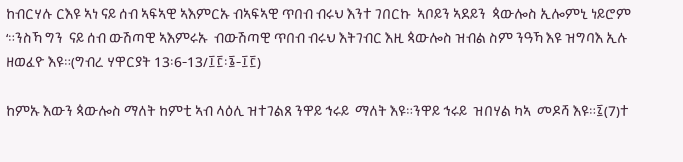ከብርሃሉ ርእዩ ኣነ ናይ ሰብ ኣፍኣዊ ኣእምርኡ ብኣፍኣዊ ጥበብ ብሩህ እንተ ገበርኩ  ኣቦይን ኣደይን  ጳውሎስ ኢሎምኒ ነይሮም ‘።ንስኻ ግን  ናይ ሰብ ውሽጣዊ ኣእምሩኡ  ብውሽጣዊ ጥበብ ብሩህ እትገብር እዚ ጳውሎስ ዝብል ስም ንዓኻ እዩ ዝግባእ ኢሉ ዘወፈዮ እዩ።(ግብረ ሃዋርያት 13፡6-13/፲፫፡፮-፲፫)

ከምኡ እውን ጳውሎስ ማለት ከምቲ ኣብ ላዕሊ ዝተገልጸ ንዋይ ኅሩይ  ማለት እዩ።ንዋይ ኅሩይ  ዝበሃል ካኣ  መዶሻ እዩ።፯(7)ተ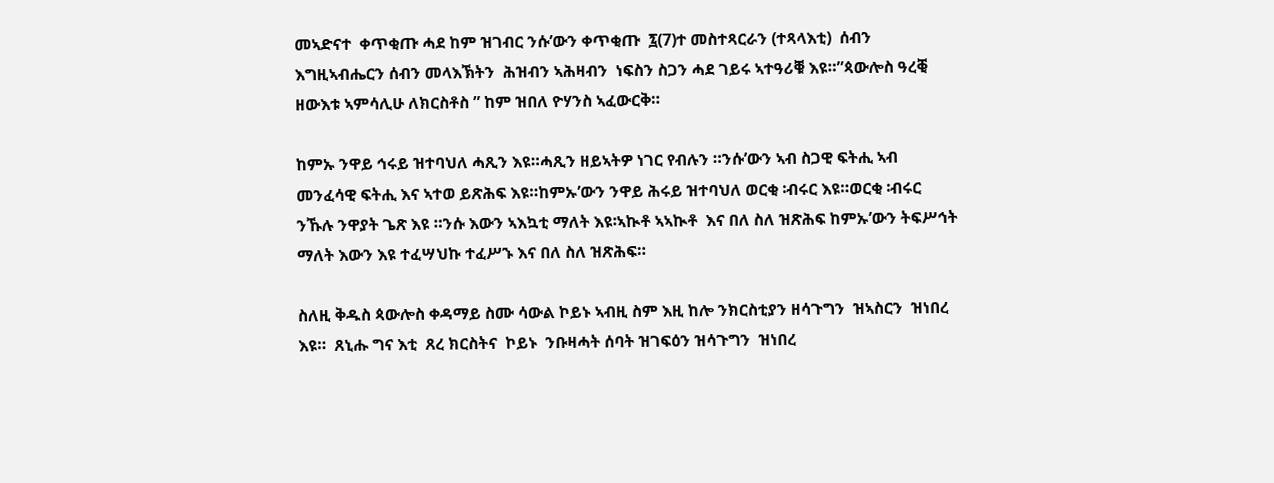መኣድናተ  ቀጥቂጡ ሓደ ከም ዝገብር ንሱ’ውን ቀጥቂጡ  ፯(7)ተ መስተጻርራን (ተጻላእቲ)  ሰብን እግዚኣብሔርን ሰብን መላእኽትን  ሕዝብን ኣሕዛብን  ነፍስን ስጋን ሓደ ገይሩ ኣተዓሪቑ እዩ።”ጳውሎስ ዓረቒ ዘውእቱ ኣምሳሊሁ ለክርስቶስ ” ከም ዝበለ ዮሃንስ ኣፈውርቅ።

ከምኡ ንዋይ ኅሩይ ዝተባህለ ሓጺን እዩ።ሓጺን ዘይኣትዎ ነገር የብሉን ።ንሱ’ውን ኣብ ስጋዊ ፍትሒ ኣብ መንፈሳዊ ፍትሒ እና ኣተወ ይጽሕፍ እዩ።ከምኡ’ውን ንዋይ ሕሩይ ዝተባህለ ወርቂ ፡ብሩር እዩ።ወርቂ ፡ብሩር  ንኹሉ ንዋያት ጌጽ እዩ ።ንሱ እውን ኣእኳቲ ማለት እዩ፡ኣኲቶ ኣኣኲቶ  እና በለ ስለ ዝጽሕፍ ከምኡ’ውን ትፍሥኅት ማለት እውን እዩ ተፈሣህኩ ተፈሥኁ እና በለ ስለ ዝጽሕፍ።

ስለዚ ቅዱስ ጳውሎስ ቀዳማይ ስሙ ሳውል ኮይኑ ኣብዚ ስም እዚ ከሎ ንክርስቲያን ዘሳጉግን  ዝኣስርን  ዝነበረ እዩ።  ጸኒሑ ግና እቲ  ጸረ ክርስትና  ኮይኑ  ንቡዛሓት ሰባት ዝገፍዕን ዝሳጉግን  ዝነበረ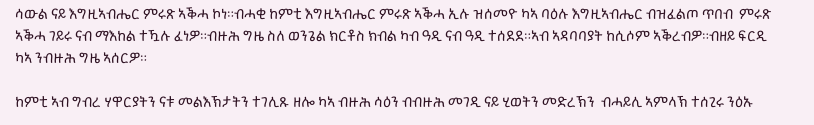ሳውል ናይ እግዚኣብሔር ምሩጽ ኣቕሓ ኮነ።ብሓቂ ከምቲ እግዚኣብሔር ምሩጽ ኣቕሓ ኢሉ ዝሰመዮ ካኣ ባዕሉ እግዚኣብሔር ብዝፈልጦ ጥበብ  ምሩጽ ኣቕሓ ገይሩ ናብ ማእከል ተዃሉ ፈነዎ።ብዙሕ ግዜ ስለ ወንጌል ክርቶስ ክብል ካብ ዓዲ ናብ ዓዲ ተሰደደ።ኣብ ኣዳባባያት ከሲሶም ኣቕረብዎ።ብዘይ ፍርዲ ካኣ ንብዙሕ ግዜ ኣሰርዎ።

ከምቲ ኣብ ግብረ ሃዋርያትን ናቱ መልእኽታትን ተገሊጹ ዘሎ ካኣ ብዙሕ ሳዕን ብብዙሕ መገዲ ናይ ሂወትን መድረኽን  ብሓይሊ ኣምላኽ ተሰጊሩ ንዕኡ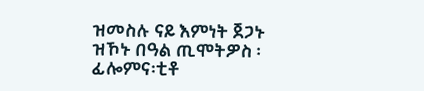ዝመስሉ ናይ እምነት ጀጋኑ ዝኾኑ በዓል ጢሞትዎስ ፡ፊሎምና፡ቲቶ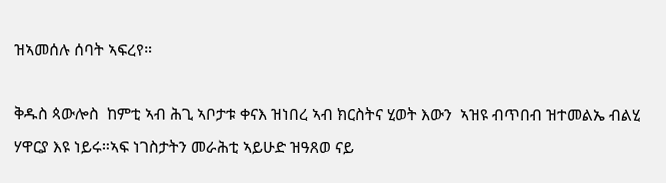ዝኣመሰሉ ሰባት ኣፍረየ።

ቅዱስ ጳውሎስ  ከምቲ ኣብ ሕጊ ኣቦታቱ ቀናእ ዝነበረ ኣብ ክርስትና ሂወት እውን  ኣዝዩ ብጥበብ ዝተመልኤ ብልሂ ሃዋርያ እዩ ነይሩ።ኣፍ ነገስታትን መራሕቲ ኣይሁድ ዝዓጸወ ናይ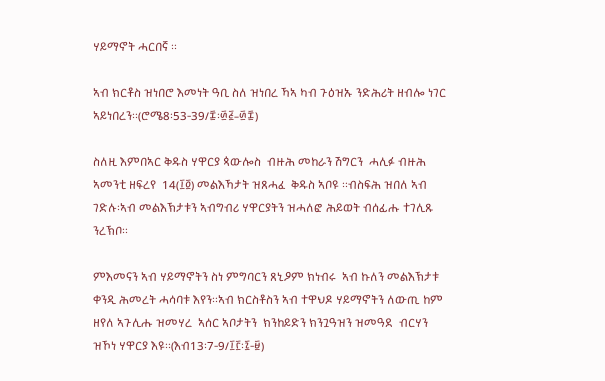ሃይማኖት ሓርበኛ ።

ኣብ ክርቶስ ዝነበሮ እመነት ዓቢ ስለ ዝነበረ ኻኣ ካብ ጉዕዝኡ ንድሕሪት ዘብሎ ነገር ኣይነበረን።(ሮሜ8፡53-39/፰፡፴፭–፴፰)

ስለዚ እምበኣር ቅዱስ ሃዋርያ ጳውሎስ  ብዙሕ መከራን ሽግርን  ሓሊፉ ብዙሕ  ኣመንቲ ዘፍረየ  14(፲፬) መልእኻታት ዝጸሓፈ  ቅዱስ ኣቦዩ ።ብስፍሕ ዝበለ ኣብ ገድሉ፡ኣብ መልእኽታቱን ኣብግብሪ ሃዋርያትን ዝሓለፎ ሕይወት ብሰፊሑ ተገሊጹ ንረኽቦ።

ምእመናን ኣብ ሃይማኖትን ስነ ምግባርን ጸኒዖም ክነብሩ  ኣብ ኩለን መልእኽታቱ  ቀንዲ ሕመረት ሓሳባቱ እየን።ኣብ ክርስቶስን ኣብ ተዋህዶ ሃይማኖትን ለውጢ ከም ዘየለ ኣጉሊሑ ዝመሃረ  ኣሰር ኣቦታትን  ክንከይድን ክንጓዓዝን ዝመዓደ  ብርሃን ዝኾነ ሃዋርያ እዩ።(እብ13፡7-9/፲፫፡፯-፱)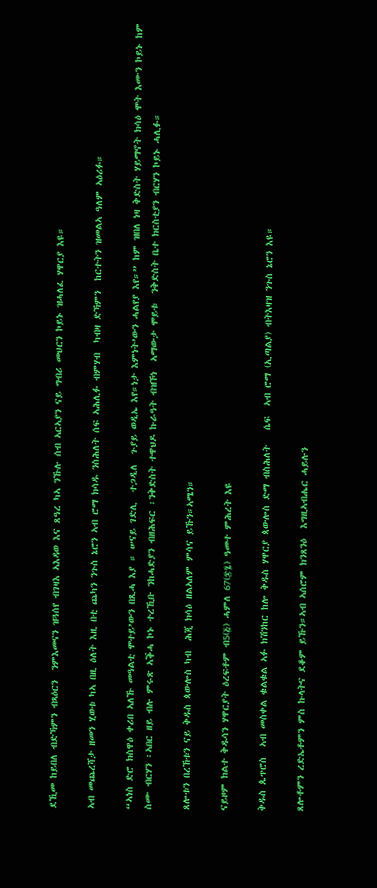ደኺመ ከይበለ ብድኻምን ብጻዕርን  ንምእመናን ዝጓሰየ ብገዛእ ኣእዳወ እና ጸዓረ ካኣ ንኹሉ ሰብ ኣርኣያን ናይ ግብሪ መህርን ኮይኑ ዝሓለፈ ሃዋርያ እዩ።

ኣብ መጨረሻታ ዘመን ሂወቱ ካኣ በዚ ዕለት እዚ በቲ ጨካን ንጉስ ኔሮን ኣብ ሮማ ክሳዱ ንስሕለት ሰፍ ኣሕሊፉ ብምሃብ  ካብዛ ድኻምን  ከርተትን ዝመልኣ ዓለም ኣዕሪፉ።

“ኣነስ ድሮ ክስዋዕ ቀሪበ ኣለኹ መዓልቲ ሞተይ’ውን በጺሓ እያ ። ሠናይ ገድሊ  ተጋዲለ  ጉያይ ወዲኤ እየ።ነታ እምነት’ውን ሓልየያ እየ።” ከም ዝበለ ነዛ ቅድስት ሃይማኖት ክሳዕ ሞት እሙን ኮይኑ ከም ስሙ ብርሃን ፡ኣበር ዘይ ብሉ ምሩጽ ኣቕሓ ኮኑ ተረኺቡ ንከሓድያን ብዘሕፍር ፡ንቅድስት ተዋህዶ ኩራዓት ብዝኾነ  ኣማውታ ሞይቱ  ንቅድስት ቤተ ክርስቲያን ብርሃን ኮይኑ ሓሊፉ።

ጸሎቱን በረኸቱን ናይ ቅዱስ ጳውሎስ ካብ  ሕጂ ክሳዕ ዘልኣለም ምሳና ይኹን።ኣሜን።

ናይዞም ክልተ ቅዱሳን ሃዋርያት ዕረፍቶም ብ5(፭) ሓምለ 67(፷፯) ዓመተ ምሕረት እዩ

ቅዱስ ጴጥሮስ  ኣብ መስቀል ቁልቁል ኣፉ ክሽንከር ከሎ ቅዱስ ሃዋርያ ጳውሎስ ድማ ብስሕለት   ሴፍ  ኣብ ሮማ (ኢጣልያ) ብትእዛዝ ንጉስ ኔሮን እዩ።

ጸሎቶምን ረድኤቶምን ምስ ኩላትና ደቆም ይኹን።ኣብ ኣሰሮም ክንጸንዕ  እግዚኣብሔር ሓይሉን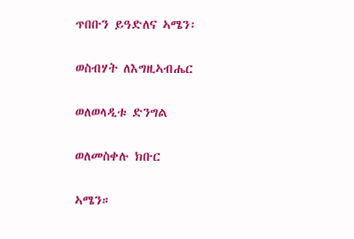ጥበቡን ይዓድለና ኣሜን፡

ወስብሃት ለእግዚኣብሔር

ወለወላዲቱ ድንግል

ወለመስቀሉ ክቡር

ኣሜን።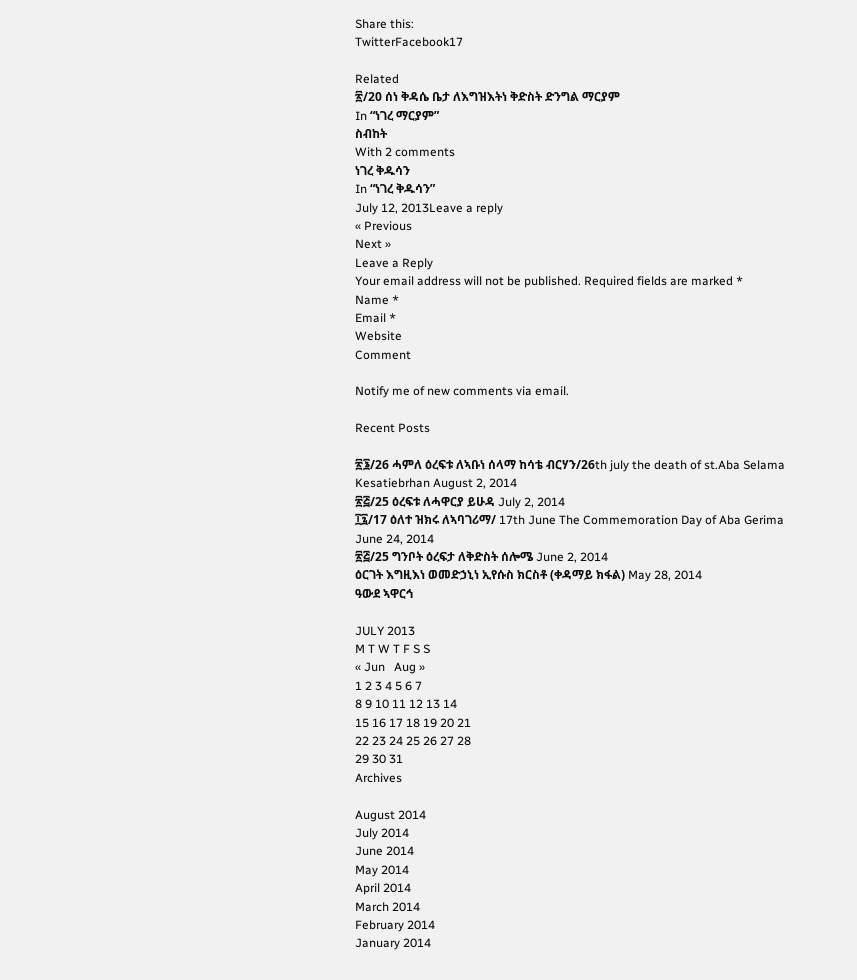Share this:
TwitterFacebook17

Related
፳/20 ሰነ ቅዳሴ ቤታ ለእግዝእትነ ቅድስት ድንግል ማርያም
In “ነገረ ማርያም”
ስብከት
With 2 comments
ነገረ ቅዱሳን
In “ነገረ ቅዱሳን”
July 12, 2013Leave a reply
« Previous
Next »
Leave a Reply
Your email address will not be published. Required fields are marked *
Name *
Email *
Website
Comment

Notify me of new comments via email.

Recent Posts

፳፮/26 ሓምለ ዕረፍቱ ለኣቡነ ሰላማ ከሳቴ ብርሃን/26th july the death of st.Aba Selama Kesatiebrhan August 2, 2014
፳፭/25 ዕረፍቱ ለሓዋርያ ይሁዳ July 2, 2014
፲፯/17 ዕለተ ዝክሩ ለኣባገሪማ/ 17th June The Commemoration Day of Aba Gerima June 24, 2014
፳፭/25 ግንቦት ዕረፍታ ለቅድስት ሰሎሜ June 2, 2014
ዕርገት እግዚእነ ወመድኃኒነ ኢየሱስ ክርስቶ (ቀዳማይ ክፋል) May 28, 2014
ዓውደ ኣዋርኅ

JULY 2013
M T W T F S S
« Jun   Aug »
1 2 3 4 5 6 7
8 9 10 11 12 13 14
15 16 17 18 19 20 21
22 23 24 25 26 27 28
29 30 31
Archives

August 2014
July 2014
June 2014
May 2014
April 2014
March 2014
February 2014
January 2014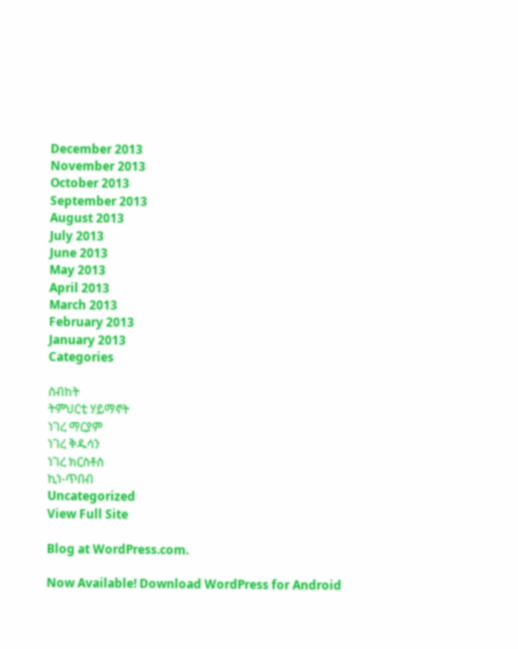December 2013
November 2013
October 2013
September 2013
August 2013
July 2013
June 2013
May 2013
April 2013
March 2013
February 2013
January 2013
Categories

ስብከት
ትምህርቲ ሃይማኖት
ነገረ ማርያም
ነገረ ቅዱሳን
ነገረ ክርስቶስ
ኪነ-ጥበብ
Uncategorized
View Full Site

Blog at WordPress.com.

Now Available! Download WordPress for Android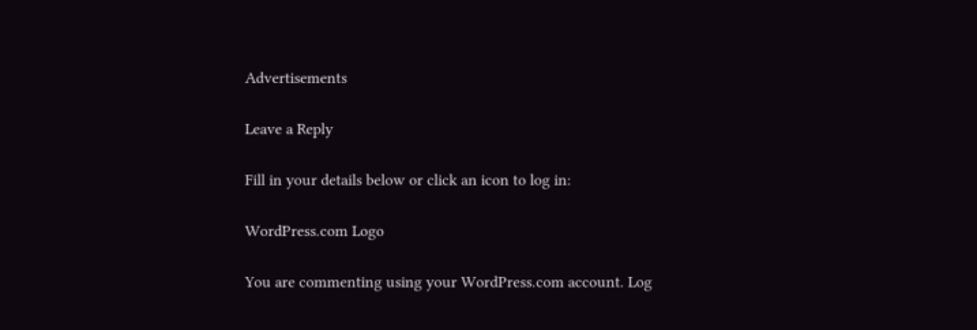Advertisements

Leave a Reply

Fill in your details below or click an icon to log in:

WordPress.com Logo

You are commenting using your WordPress.com account. Log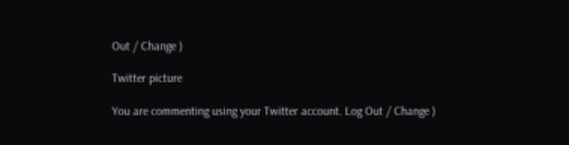Out / Change )

Twitter picture

You are commenting using your Twitter account. Log Out / Change )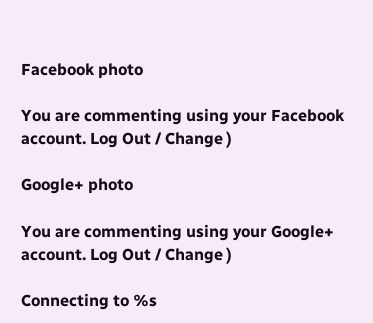Facebook photo

You are commenting using your Facebook account. Log Out / Change )

Google+ photo

You are commenting using your Google+ account. Log Out / Change )

Connecting to %s